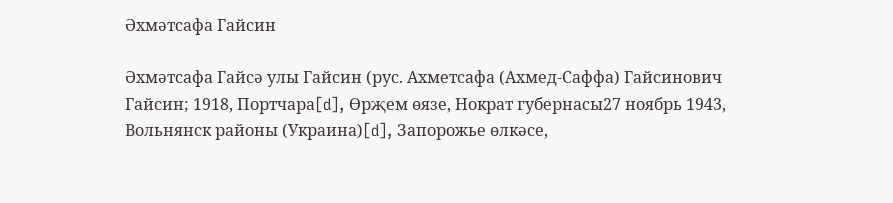Әхмәтсафа Гайсин

Әхмәтсафа Гайсә улы Гайсин (рус. Ахметсафа (Ахмед-Саффа) Гайсинович Гайсин; 1918, Портчара[d], Өрҗем өязе, Нократ губернасы27 ноябрь 1943, Вольнянск районы (Украина)[d], Запорожье өлкәсе,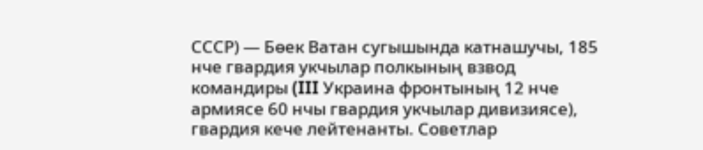СССР) — Бөек Ватан сугышында катнашучы, 185 нче гвардия укчылар полкының взвод командиры (III Украина фронтының 12 нче армиясе 60 нчы гвардия укчылар дивизиясе), гвардия кече лейтенанты. Советлар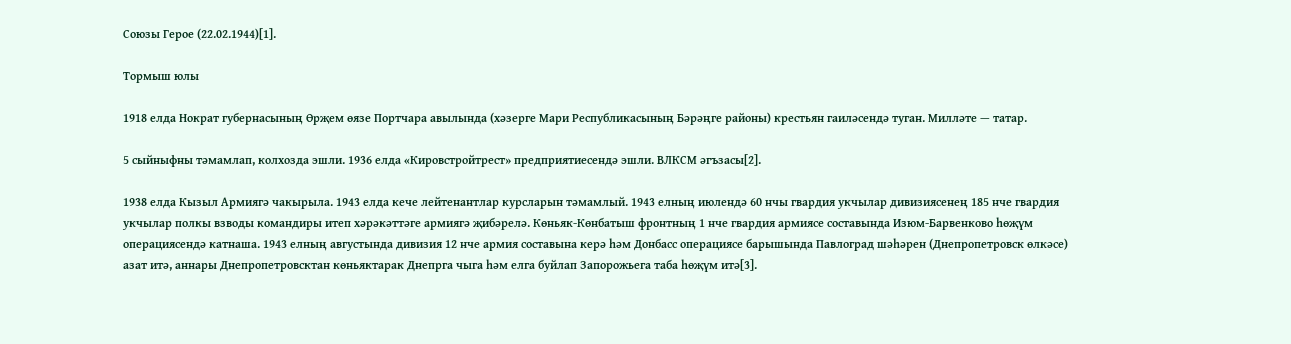Союзы Герое (22.02.1944)[1].

Тормыш юлы

1918 елда Нократ губернасының Өрҗем өязе Портчара авылында (хәзерге Мари Республикасының Бәрәңге районы) крестьян гаиләсендә туган. Милләте — татар.

5 сыйныфны тәмамлап, колхозда эшли. 1936 елда «Кировстройтрест» предприятиесендә эшли. ВЛКСМ әгъзасы[2].

1938 елда Кызыл Армиягә чакырыла. 1943 елда кече лейтенантлар курсларын тәмамлый. 1943 елның июлендә 60 нчы гвардия укчылар дивизиясенең 185 нче гвардия укчылар полкы взводы командиры итеп хәрәкәттәге армиягә җибәрелә. Көньяк-Көнбатыш фронтның 1 нче гвардия армиясе составында Изюм-Барвенково һөҗүм операциясендә катнаша. 1943 елның августында дивизия 12 нче армия составына керә һәм Донбасс операциясе барышында Павлоград шәһәрен (Днепропетровск өлкәсе) азат итә, аннары Днепропетровсктан көньяктарак Днепрга чыга һәм елга буйлап Запорожьега таба һөҗүм итә[3].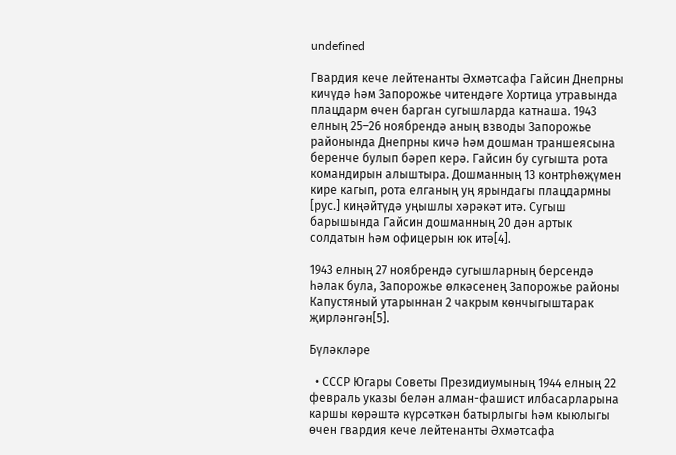undefined

Гвардия кече лейтенанты Әхмәтсафа Гайсин Днепрны кичүдә һәм Запорожье читендәге Хортица утравында плацдарм өчен барган сугышларда катнаша. 1943 елның 25–26 ноябрендә аның взводы Запорожье районында Днепрны кичә һәм дошман траншеясына беренче булып бәреп керә. Гайсин бу сугышта рота командирын алыштыра. Дошманның 13 контрһөҗүмен кире кагып, рота елганың уң ярындагы плацдармны  [рус.] киңәйтүдә уңышлы хәрәкәт итә. Сугыш барышында Гайсин дошманның 20 дән артык солдатын һәм офицерын юк итә[4].

1943 елның 27 ноябрендә сугышларның берсендә һәлак була, Запорожье өлкәсенең Запорожье районы Капустяный утарыннан 2 чакрым көнчыгыштарак җирләнгән[5].

Бүләкләре

  • СССР Югары Советы Президиумының 1944 елның 22 февраль указы белән алман-фашист илбасарларына каршы көрәштә күрсәткән батырлыгы һәм кыюлыгы өчен гвардия кече лейтенанты Әхмәтсафа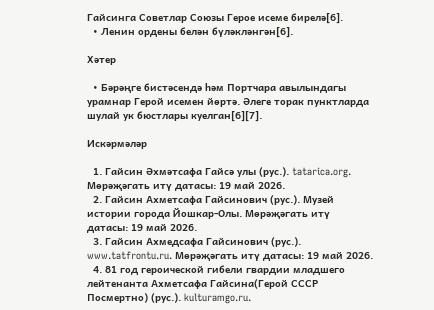Гайсинга Советлар Союзы Герое исеме бирелә[6].
  • Ленин ордены белән бүләкләнгән[6].

Хәтер

  • Бәрәңге бистәсендә һәм Портчара авылындагы урамнар Герой исемен йөртә. Әлеге торак пунктларда шулай ук бюстлары куелган[6][7].

Искәрмәләр

  1. Гайсин Әхмәтсафа Гайсә улы (рус.). tatarica.org. Мөрәҗәгать итү датасы: 19 май 2026.
  2. Гайсин Ахметсафа Гайсинович (рус.). Музей истории города Йошкар-Олы. Мөрәҗәгать итү датасы: 19 май 2026.
  3. Гайсин Ахмедсафа Гайсинович (рус.). www.tatfrontu.ru. Мөрәҗәгать итү датасы: 19 май 2026.
  4. 81 год героической гибели гвардии младшего лейтенанта Ахметсафа Гайсина(Герой СССР Посмертно) (рус.). kulturamgo.ru.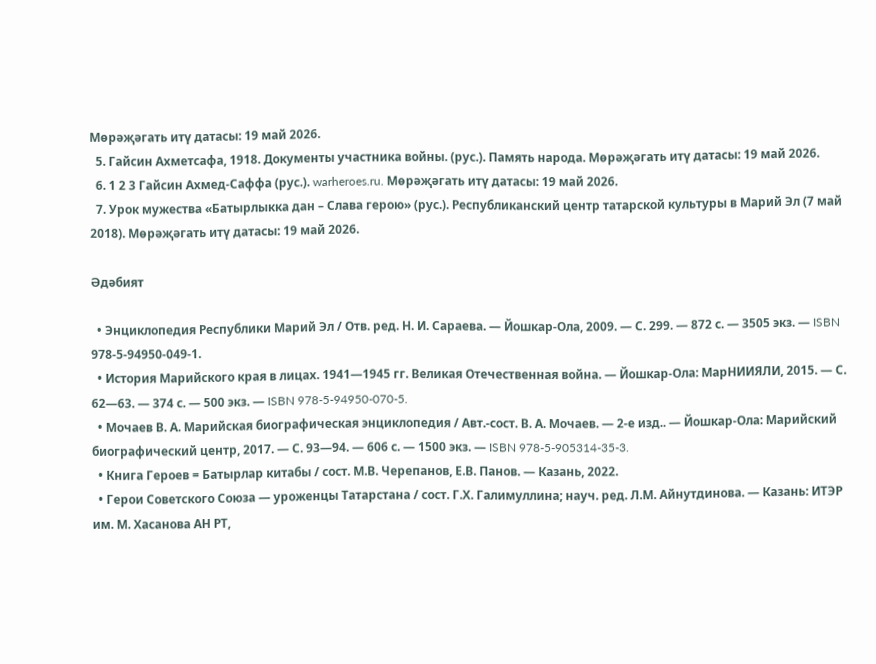Мөрәҗәгать итү датасы: 19 май 2026.
  5. Гайсин Ахметсафа, 1918. Документы участника войны. (рус.). Память народа. Мөрәҗәгать итү датасы: 19 май 2026.
  6. 1 2 3 Гайсин Ахмед-Саффа (рус.). warheroes.ru. Мөрәҗәгать итү датасы: 19 май 2026.
  7. Урок мужества «Батырлыкка дан – Слава герою» (рус.). Республиканский центр татарской культуры в Марий Эл (7 май 2018). Мөрәҗәгать итү датасы: 19 май 2026.

Әдәбият

  • Энциклопедия Республики Марий Эл / Отв. ред. Н. И. Сараева. — Йошкар-Ола, 2009. — С. 299. — 872 с. — 3505 экз. — ISBN 978-5-94950-049-1.
  • История Марийского края в лицах. 1941—1945 гг. Великая Отечественная война. — Йошкар-Ола: МарНИИЯЛИ, 2015. — С. 62—63. — 374 с. — 500 экз. — ISBN 978-5-94950-070-5.
  • Мочаев В. А. Марийская биографическая энциклопедия / Авт.-сост. В. А. Мочаев. — 2-е изд.. — Йошкар-Ола: Марийский биографический центр, 2017. — С. 93—94. — 606 с. — 1500 экз. — ISBN 978-5-905314-35-3.
  • Книга Героев = Батырлар китабы / сост. М.В. Черепанов, Е.В. Панов. — Казань, 2022.
  • Герои Советского Союза — уроженцы Татарстана / сост. Г.Х. Галимуллина; науч. ред. Л.М. Айнутдинова. — Казань: ИТЭР им. М. Хасанова АН РТ,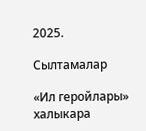2025.

Сылтамалар

«Ил геройлары» халыкара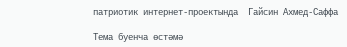патриотик интернет-проектында  Гайсин Ахмед-Саффа

Тема буенча өстәмә